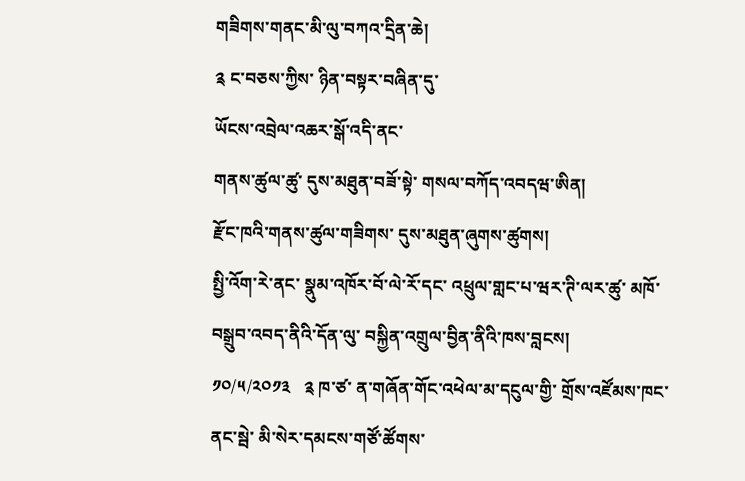གཟིགས་གནང་མི་ལུ་བཀའ་དྲིན་ཆེ།
༉ ང་བཅས་ཀྱིས་ ཉིན་བསྟར་བཞིན་དུ་
ཡོངས་འབྲེལ་འཆར་སྒོ་འདི་ནང་
གནས་ཚུལ་ཚུ་ དུས་མཐུན་བཟོ་སྟེ་ གསལ་བཀོད་འབདཝ་ཨིན།
རྫོང་ཁའི་གནས་ཚུལ་གཟིགས་ དུས་མཐུན་ཞུགས་ཚུགས།
སྤྱི་འོག་རེ་ནང་ སྣུམ་འཁོར་བོ་ལེ་རོ་དང་ འཕྲུལ་གླང་པ་ཝར་ཊི་ལར་ཚུ་ མཁོ་བསྒྲུབ་འབད་ནིའི་དོན་ལུ་ བསྐྱིན་འགྲུལ་བྱིན་ནིའི་ཁས་བླངས།
༡༠/༥/༢༠༡༣   ༉ ཁ་ཙ་ ན་གཞོན་གོང་འཕེལ་མ་དངུལ་གྱི་ གྲོས་འཛོམས་ཁང་ནང་སྦེ་ མི་སེར་དམངས་གཙོ་ཚོགས་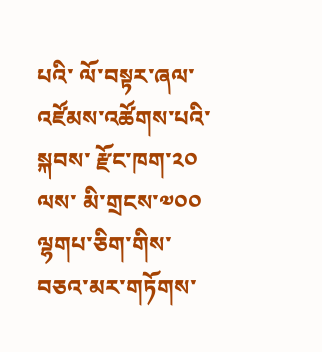པའི་ ལོ་བསྟར་ཞལ་འཛོམས་འཚོགས་པའི་སྐབས་ རྫོང་ཁག་༢༠ ལས་ མི་གྲངས་༧༠༠ ལྷགཔ་ཅིག་གིས་ བཅའ་མར་གཏོགས་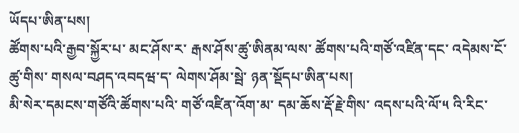ཡོདཔ་ཨིན་པས།
ཚོགས་པའི་རྒྱབ་སྐྱོར་པ་ མང་ཤོས་ར་ རྒས་ཤོས་ཚུ་ཨིནམ་ལས་ ཚོགས་པའི་གཙོ་འཛིན་དང་ འདེམས་ངོ་ཚུ་གིས་ གསལ་བཤད་འབདཝ་ད་ ལེགས་ཤོམ་སྦེ་ ཉན་སྡོདཔ་ཨིན་པས།
མི་སེར་དམངས་གཙོའི་ཚོགས་པའི་ གཙོ་འཛིན་འོག་མ་ དམ་ཆོས་རྡོ་རྗེ་གིས་ འདས་པའི་ལོ་༥ འི་རིང་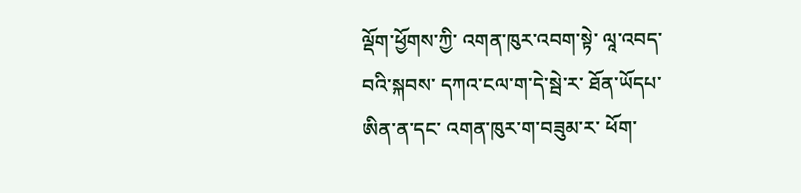ལྡོག་ཕྱོགས་ཀྱི་ འགན་ཁུར་འབག་སྟེ་ ལཱ་འབད་བའི་སྐབས་ དཀའ་ངལ་ག་དེ་སྦེ་ར་ ཐོན་ཡོདཔ་ཨིན་ན་དང་ འགན་ཁུར་ག་བཟུམ་ར་ ཕོག་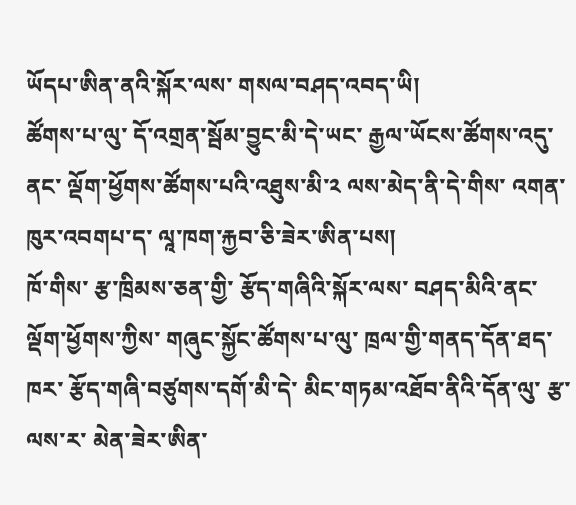ཡོདཔ་ཨིན་ནའི་སྐོར་ལས་ གསལ་བཤད་འབད་ཡི།
ཚོགས་པ་ལུ་ དོ་འགྲན་སྦོམ་བྱུང་མི་དེ་ཡང་ རྒྱལ་ཡོངས་ཚོགས་འདུ་ནང་ ལྡོག་ཕྱོགས་ཚོགས་པའི་འཐུས་མི་༢ ལས་མེད་ནི་དེ་གིས་ འགན་ཁུར་འབགཔ་ད་ ལཱ་ཁག་རྐྱབ་ཅི་ཟེར་ཨིན་པས།
ཁོ་གིས་ རྩ་ཁྲིམས་ཅན་གྱི་ རྩོད་གཞིའི་སྐོར་ལས་ བཤད་མིའི་ནང་ ལྡོག་ཕྱོགས་ཀྱིས་ གཞུང་སྐྱོང་ཚོགས་པ་ལུ་ ཁྲལ་གྱི་གནད་དོན་ཐད་ཁར་ རྩོད་གཞི་བཙུགས་དགོ་མི་དེ་ མིང་གཏམ་འཐོབ་ནིའི་དོན་ལུ་ རྩ་ལས་ར་ མེན་ཟེར་ཨིན་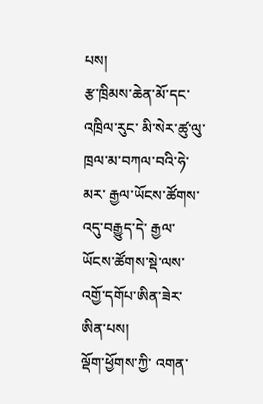པས།
རྩ་ཁྲིམས་ཆེན་མོ་དང་འཁྲིལ་རུང་ མི་སེར་ཚུ་ལུ་ ཁྲལ་མ་བཀལ་བའི་ཧེ་མར་ རྒྱལ་ཡོངས་ཚོགས་འདུ་བརྒྱུད་དེ་ རྒྱལ་ཡོངས་ཚོགས་སྡེ་ལས་ འགྱོ་དགོཔ་ཨིན་ཟེར་ཨིན་པས།
ལྡོག་ཕྱོགས་ཀྱི་ འགན་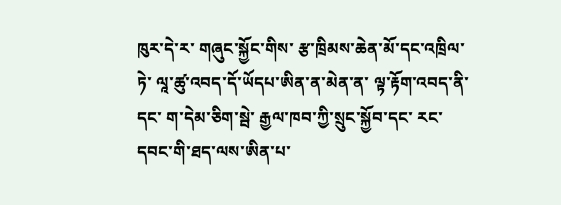ཁུར་དེ་ར་ གཞུང་སྐྱོང་གིས་ རྩ་ཁྲིམས་ཆེན་མོ་དང་འཁྲིལ་ཏེ་ ལཱ་ཚུ་འབད་དོ་ཡོདཔ་ཨིན་ན་མེན་ན་ ལྟ་རྟོག་འབད་ནི་དང་ ག་དེམ་ཅིག་སྦེ་ རྒྱལ་ཁབ་ཀྱི་སྲུང་སྐྱོབ་དང་ རང་དབང་གི་ཐད་ལས་ཨིན་པ་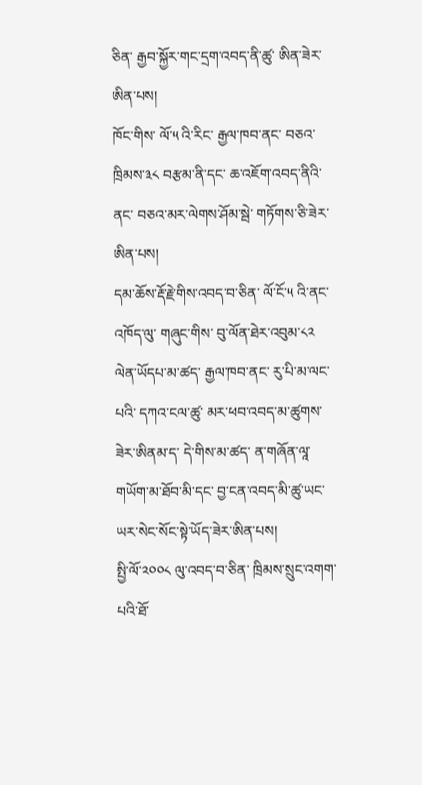ཅིན་ རྒྱབ་སྐྱོར་གང་དྲག་འབད་ནི་ཚུ་ ཨིན་ཟེར་ཨིན་པས།
ཁོང་གིས་ ལོ་༥ འི་རིང་ རྒྱལ་ཁབ་ནང་ བཅའ་ཁྲིམས་༣༨ བརྩམ་ནི་དང་ ཆ་འཇོག་འབད་ནིའི་ནང་ བཅའ་མར་ལེགས་ཤོམ་སྦེ་ གཏོགས་ཅི་ཟེར་ཨིན་པས།
དམ་ཆོས་རྡོ་རྗེ་གིས་འབད་བ་ཅིན་ ལོ་ངོ་༥ འི་ནང་འཁོད་ལུ་ གཞུང་གིས་ བུ་ལོན་ཐེར་འབུམ་༨༢ ལེན་ཡོདཔ་མ་ཚད་ རྒྱལ་ཁབ་ནང་ རུ་པི་མ་ལང་པའི་ དཀའ་ངལ་ཚུ་ མར་ཕབ་འབད་མ་ཚུགས་ཟེར་ཨིནམ་ད་ དེ་གིས་མ་ཚད་ ན་གཞོན་ལཱ་གཡོག་མ་ཐོབ་མི་དང་ བྱ་ངན་འབད་མི་ཚུ་ཡང་ ཡར་སེང་སོང་སྟེ་ཡོད་ཟེར་ཨིན་པས།
སྤྱི་ལོ་༢༠༠༨ ལུ་འབད་བ་ཅིན་ ཁྲིམས་སྲུང་འགག་པའི་ཐོ་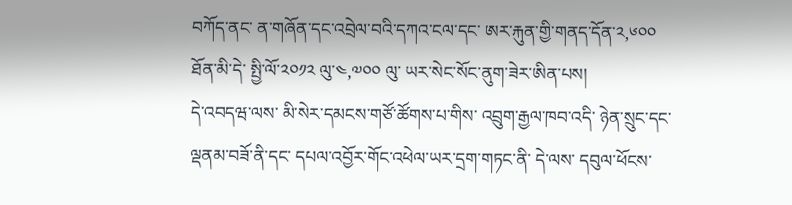བཀོད་ནང་ ན་གཞོན་དང་འབྲེལ་བའི་དཀའ་ངལ་དང་ ཨར་རྐུན་གྱི་གནད་དོན་༢,༦༠༠ ཐོན་མི་དེ་ སྤྱི་ལོ་༢༠༡༢ ལུ་༤,༧༠༠ ལུ་ ཡར་སེང་སོང་ནུག་ཟེར་ཨིན་པས།
དེ་འབདཝ་ལས་ མི་སེར་དམངས་གཙོ་ཚོགས་པ་གིས་ འབྲུག་རྒྱལ་ཁབ་འདི་ ཉེན་སྲུང་དང་ལྡནམ་བཟོ་ནི་དང་ དཔལ་འབྱོར་གོང་འཕེལ་ཡར་དྲག་གཏང་ནི་ དེ་ལས་ དབུལ་ཕོངས་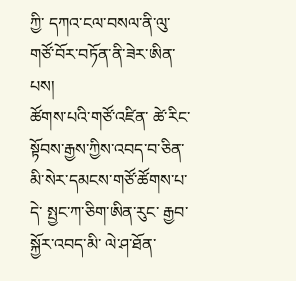ཀྱི་ དཀའ་ངལ་བསལ་ནི་ལུ་ གཙོ་བོར་བཏོན་ནི་ཟེར་ཨིན་པས།
ཚོགས་པའི་གཙོ་འཛིན་ ཚེ་རིང་སྟོབས་རྒྱས་ཀྱིས་འབད་བ་ཅིན་ མི་སེར་དམངས་གཙོ་ཚོགས་པ་དེ་ སྤྱང་ཀ་ཅིག་ཨིན་རུང་ རྒྱབ་སྐྱོར་འབད་མི་ ལེ་ཤ་ཐོན་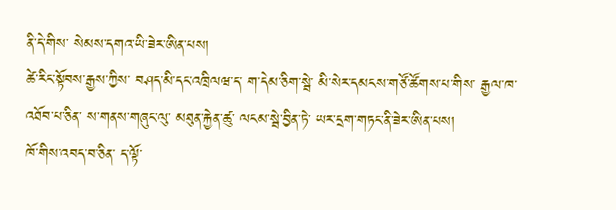ནི་དེ་གིས་ སེམས་དགའ་ཡི་ཟེར་ཨིན་པས།
ཚེ་རིང་སྟོབས་རྒྱས་ཀྱིས་ བཤད་མི་དང་འཁྲིལཝ་ད་ ག་དེམ་ཅིག་སྦེ་ མི་སེར་དམངས་གཙོ་ཚོགས་པ་གིས་ རྒྱལ་ཁ་འཐོབ་པ་ཅིན་ ས་གནས་གཞུང་ལུ་ མཐུན་རྐྱེན་ཚུ་ ལངམ་སྦེ་བྱིན་ཏེ་ ཡར་དྲག་གཏང་ནི་ཟེར་ཨིན་པས།
ཁོ་གིས་འབད་བ་ཅིན་ ད་ལྟོ་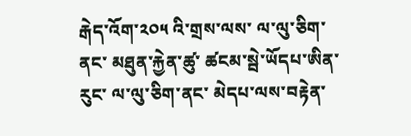རྒེད་འོག་༢༠༥ འི་གྲས་ལས་ ལ་ལུ་ཅིག་ནང་ མཐུན་རྐྱེན་ཚུ་ ཚངམ་སྦེ་ཡོདཔ་ཨིན་རུང་ ལ་ལུ་ཅིག་ནང་ མེདཔ་ལས་བརྟེན་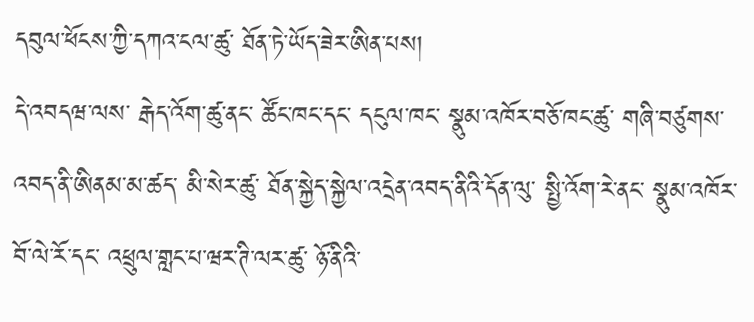དབུལ་ཕོངས་ཀྱི་དཀའ་ངལ་ཚུ་ ཐོན་ཏེ་ཡོད་ཟེར་ཨིན་པས།
དེ་འབདཝ་ལས་ རྒེད་འོག་ཚུ་ནང་ ཚོང་ཁང་དང་ དངུལ་ཁང་ སྣུམ་འཁོར་བཅོ་ཁང་ཚུ་ གཞི་བཙུགས་འབད་ནི་ཨིནམ་མ་ཚད་ མི་སེར་ཚུ་ ཐོན་སྐྱེད་སྐྱེལ་འདྲེན་འབད་ནིའི་དོན་ལུ་ སྤྱི་འོག་རེ་ནང་ སྣུམ་འཁོར་བོ་ལེ་རོ་དང་ འཕྲུལ་གླང་པ་ཝར་ཊི་ལར་ཚུ་ ཉོ་ནིའི་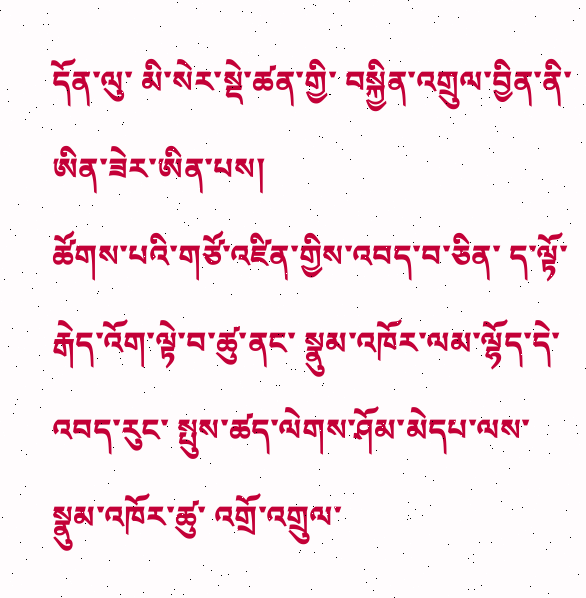དོན་ལུ་ མི་སེར་སྡེ་ཚན་གྱི་ བསྐྱིན་འགྲུལ་བྱིན་ནི་ཨིན་ཟེར་ཨིན་པས།
ཚོགས་པའི་གཙོ་འཛིན་གྱིས་འབད་བ་ཅིན་ ད་ལྟོ་ རྒེད་འོག་ལྟེ་བ་ཚུ་ནང་ སྣུམ་འཁོར་ལམ་ལྷོད་དེ་འབད་རུང་ སྤུས་ཚད་ལེགས་ཤོམ་མེདཔ་ལས་ སྣུམ་འཁོར་ཚུ་ འགྲོ་འགྲུལ་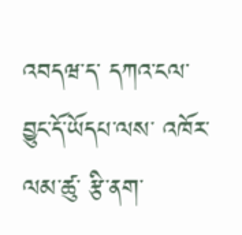འབདཝ་ད་ དཀའ་ངལ་བྱུང་དོ་ཡོདཔ་ལས་ འཁོར་ལམ་ཚུ་ རྩི་ནག་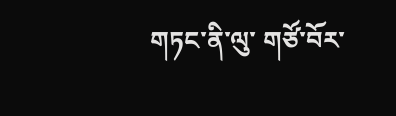གཏང་ནི་ལུ་ གཙོ་བོར་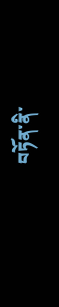བཏོན་ནི་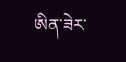ཨིན་ཟེར་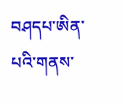བཤདཔ་ཨིན་པའི་གནས་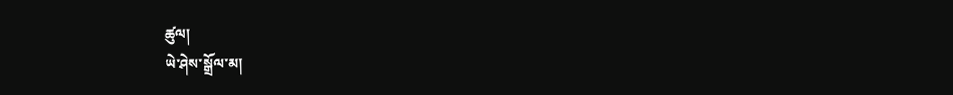ཚུལ།
ཡེ་ཤེས་སྒྲོལ་མ།